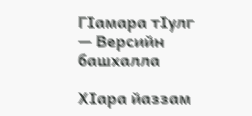ГӀамара тӀулг — Версийн башхалла

ХӀара йаззам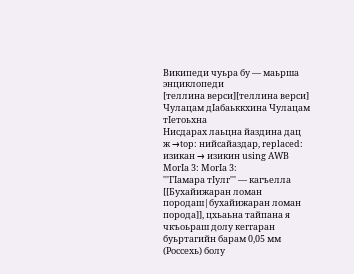Википеди чуьра бу — маьрша энциклопеди
[теллина верси][теллина верси]
Чулацам дӀабаьккхина Чулацам тӀетоьхна
Нисдарах лаьцна йаздина дац
ж →top: нийсайаздар, replaced: изикан → изикин using AWB
МогӀа 3: МогӀа 3:
'''ГӀамара тӀулг''' — кагъелла [[Бухайижаран ломан породаш|бухайижаран ломан порода]], цхьаьна тайпана я чкъоьраш долу кеггаран буьртагийн барам 0,05 мм (Россехь) болу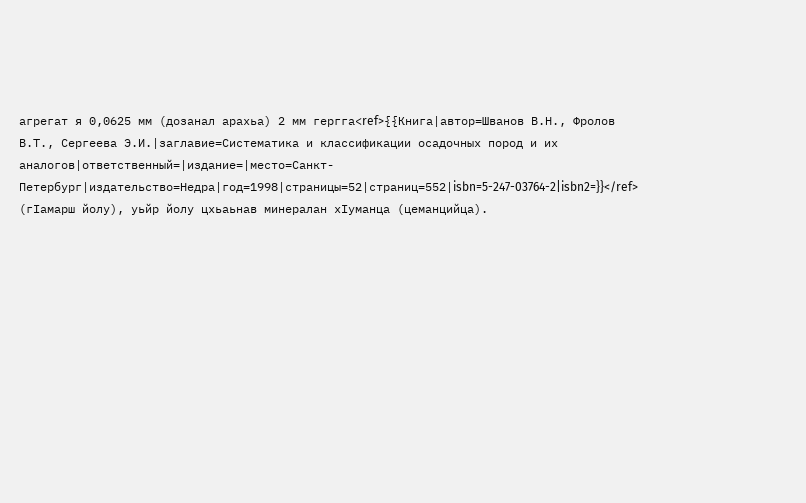агрегат я 0,0625 мм (дозанал арахьа) 2 мм гергга<ref>{{Книга|автор=Шванов В.Н., Фролов В.Т., Сергеева Э.И.|заглавие=Систематика и классификации осадочных пород и их аналогов|ответственный=|издание=|место=Санкт-Петербург|издательство=Недра|год=1998|страницы=52|страниц=552|isbn=5-247-03764-2|isbn2=}}</ref> (гӀамарш йолу), уьйр йолу цхьаьнав минералан хӀуманца (цеманцийца).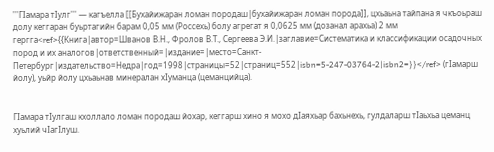'''ГӀамара тӀулг''' — кагъелла [[Бухайижаран ломан породаш|бухайижаран ломан порода]], цхьаьна тайпана я чкъоьраш долу кеггаран буьртагийн барам 0,05 мм (Россехь) болу агрегат я 0,0625 мм (дозанал арахьа) 2 мм гергга<ref>{{Книга|автор=Шванов В.Н., Фролов В.Т., Сергеева Э.И.|заглавие=Систематика и классификации осадочных пород и их аналогов|ответственный=|издание=|место=Санкт-Петербург|издательство=Недра|год=1998|страницы=52|страниц=552|isbn=5-247-03764-2|isbn2=}}</ref> (гӀамарш йолу), уьйр йолу цхьаьнав минералан хӀуманца (цеманцийца).


ГӀамара тӀулгаш кхоллало ломан породаш йохар, кеггарш хино я мохо дӀаяхьар бахьнехь, гулдаларш тӀаьхьа цеманц хуьлий чӀагӀлуш.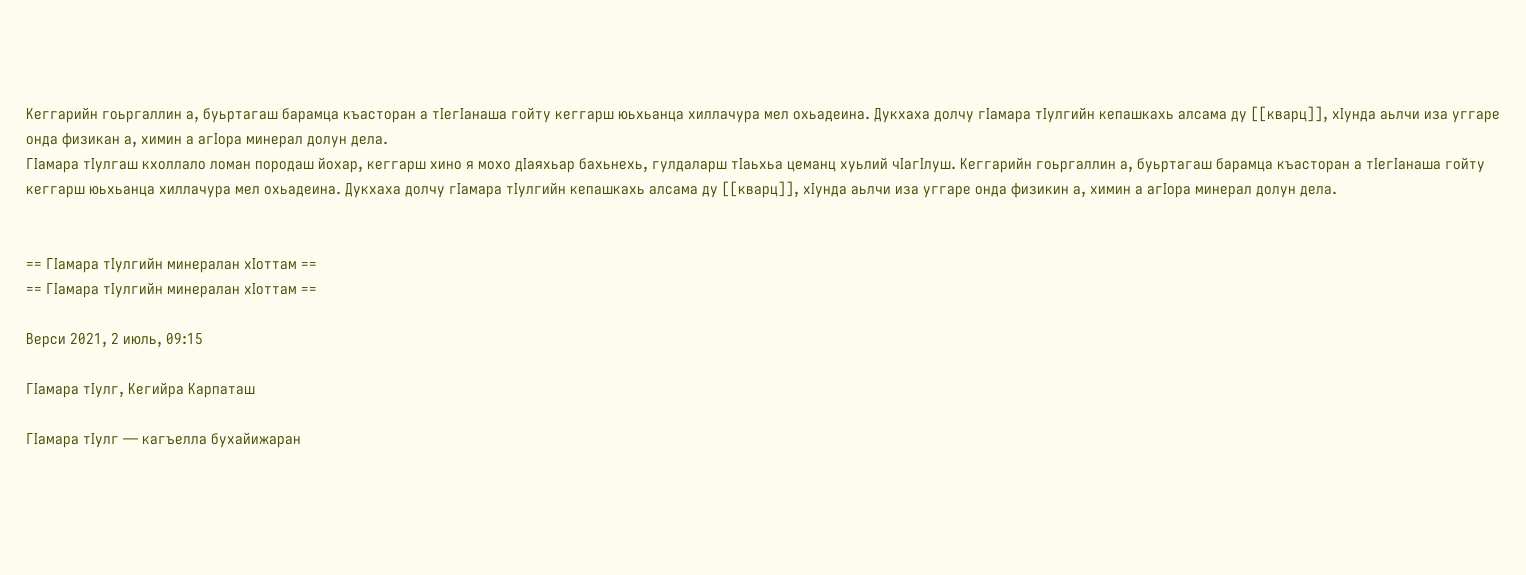Кеггарийн гоьргаллин а, буьртагаш барамца къасторан а тӀегӀанаша гойту кеггарш юьхьанца хиллачура мел охьадеина. Дукхаха долчу гӀамара тӀулгийн кепашкахь алсама ду [[кварц]], хӀунда аьлчи иза уггаре онда физикан а, химин а агӀора минерал долун дела.
ГӀамара тӀулгаш кхоллало ломан породаш йохар, кеггарш хино я мохо дӀаяхьар бахьнехь, гулдаларш тӀаьхьа цеманц хуьлий чӀагӀлуш. Кеггарийн гоьргаллин а, буьртагаш барамца къасторан а тӀегӀанаша гойту кеггарш юьхьанца хиллачура мел охьадеина. Дукхаха долчу гӀамара тӀулгийн кепашкахь алсама ду [[кварц]], хӀунда аьлчи иза уггаре онда физикин а, химин а агӀора минерал долун дела.


== ГӀамара тӀулгийн минералан хӀоттам ==
== ГӀамара тӀулгийн минералан хӀоттам ==

Верси 2021, 2 июль, 09:15

ГӀамара тӀулг, Кегийра Карпаташ

ГӀамара тӀулг — кагъелла бухайижаран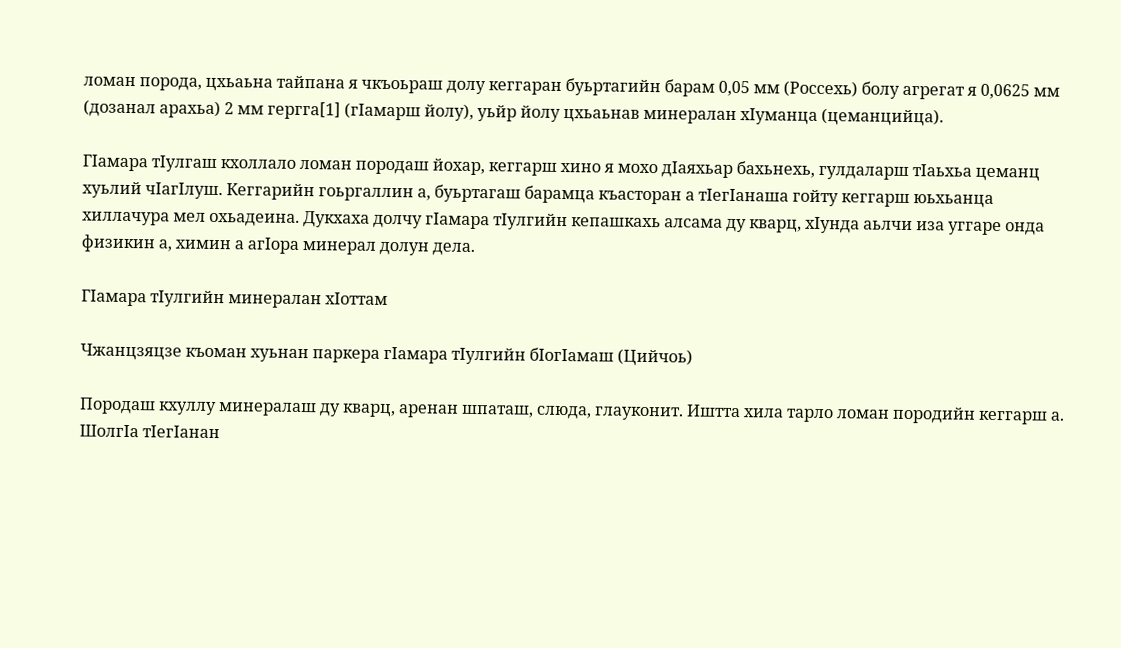ломан порода, цхьаьна тайпана я чкъоьраш долу кеггаран буьртагийн барам 0,05 мм (Россехь) болу агрегат я 0,0625 мм (дозанал арахьа) 2 мм гергга[1] (гӀамарш йолу), уьйр йолу цхьаьнав минералан хӀуманца (цеманцийца).

ГӀамара тӀулгаш кхоллало ломан породаш йохар, кеггарш хино я мохо дӀаяхьар бахьнехь, гулдаларш тӀаьхьа цеманц хуьлий чӀагӀлуш. Кеггарийн гоьргаллин а, буьртагаш барамца къасторан а тӀегӀанаша гойту кеггарш юьхьанца хиллачура мел охьадеина. Дукхаха долчу гӀамара тӀулгийн кепашкахь алсама ду кварц, хӀунда аьлчи иза уггаре онда физикин а, химин а агӀора минерал долун дела.

ГӀамара тӀулгийн минералан хӀоттам

Чжанцзяцзе къоман хуьнан паркера гӀамара тӀулгийн бӀогӀамаш (Цийчоь)

Породаш кхуллу минералаш ду кварц, аренан шпаташ, слюда, глауконит. Иштта хила тарло ломан породийн кеггарш а. ШолгӀа тӀегӀанан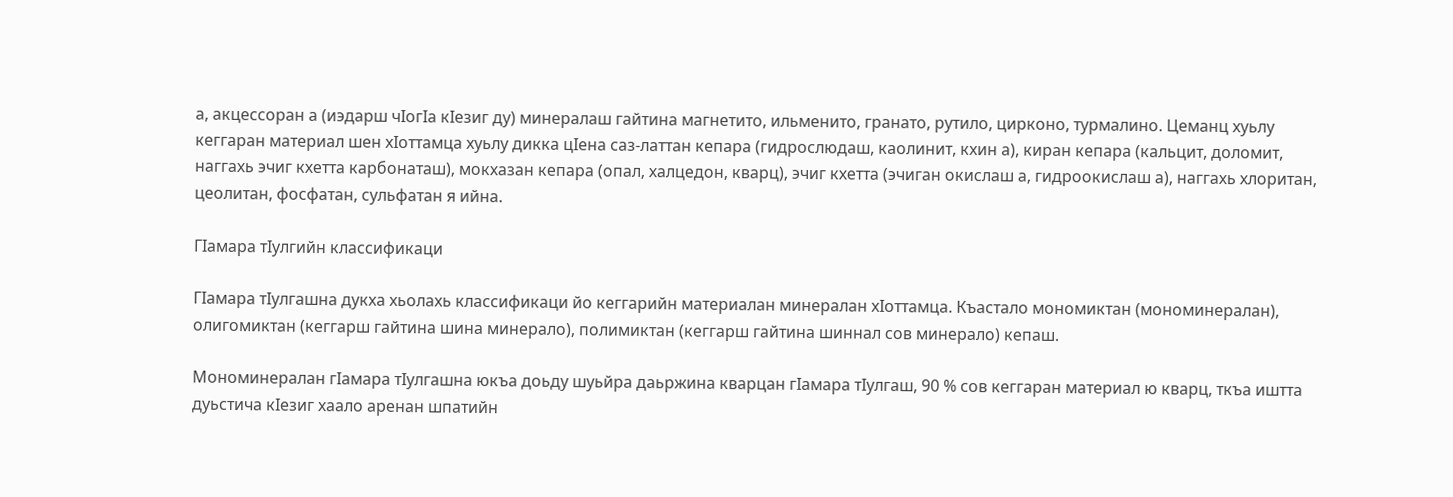а, акцессоран а (иэдарш чӀогӀа кӀезиг ду) минералаш гайтина магнетито, ильменито, гранато, рутило, цирконо, турмалино. Цеманц хуьлу кеггаран материал шен хӀоттамца хуьлу дикка цӀена саз-латтан кепара (гидрослюдаш, каолинит, кхин а), киран кепара (кальцит, доломит, наггахь эчиг кхетта карбонаташ), мокхазан кепара (опал, халцедон, кварц), эчиг кхетта (эчиган окислаш а, гидроокислаш а), наггахь хлоритан, цеолитан, фосфатан, сульфатан я ийна.

ГӀамара тӀулгийн классификаци

ГӀамара тӀулгашна дукха хьолахь классификаци йо кеггарийн материалан минералан хӀоттамца. Къастало мономиктан (мономинералан), олигомиктан (кеггарш гайтина шина минерало), полимиктан (кеггарш гайтина шиннал сов минерало) кепаш.

Мономинералан гӀамара тӀулгашна юкъа доьду шуьйра даьржина кварцан гӀамара тӀулгаш, 90 % сов кеггаран материал ю кварц, ткъа иштта дуьстича кӀезиг хаало аренан шпатийн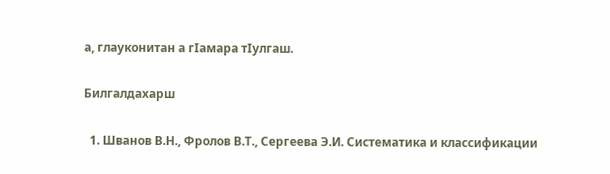а, глауконитан а гӀамара тӀулгаш.

Билгалдахарш

  1. Шванов В.Н., Фролов В.Т., Сергеева Э.И. Систематика и классификации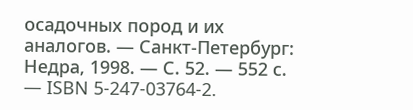осадочных пород и их аналогов. — Санкт-Петербург: Недра, 1998. — С. 52. — 552 с. — ISBN 5-247-03764-2.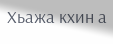Хьажа кхин а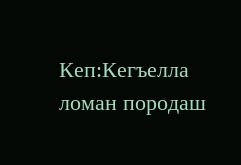Кеп:Кегъелла ломан породаш